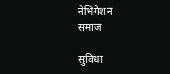नेभिगेशन
समाज

सुविधा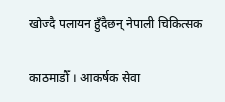खोज्दै पलायन हुँदैछन् नेपाली चिकित्सक

काठमाडौँ । आकर्षक सेवा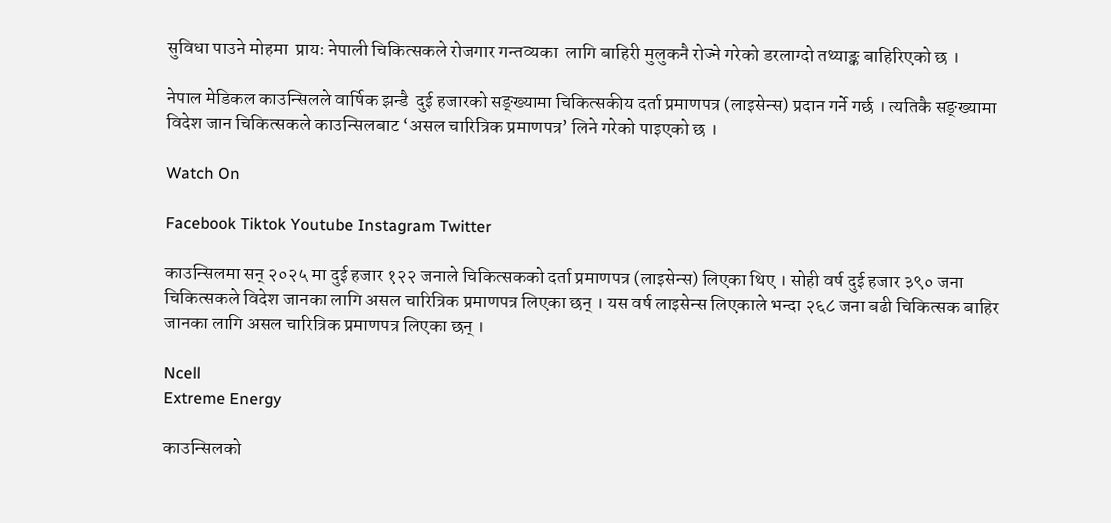सुविधा पाउने मोहमा  प्रायः नेपाली चिकित्सकले रोजगार गन्तव्यका  लागि बाहिरी मुलुकनै रोज्ने गरेको डरलाग्दो तथ्याङ्क बाहिरिएको छ ।

नेपाल मेडिकल काउन्सिलले वार्षिक झन्डै  दुई हजारको सङ्ख्यामा चिकित्सकीय दर्ता प्रमाणपत्र (लाइसेन्स) प्रदान गर्ने गर्छ । त्यतिकै सङ्ख्यामा विदेश जान चिकित्सकले काउन्सिलबाट ‘असल चारित्रिक प्रमाणपत्र’ लिने गरेको पाइएको छ ।

Watch On

Facebook Tiktok Youtube Instagram Twitter

काउन्सिलमा सन् २०२५ मा दुई हजार १२२ जनाले चिकित्सकको दर्ता प्रमाणपत्र (लाइसेन्स) लिएका थिए । सोही वर्ष दुई हजार ३९० जना चिकित्सकले विदेश जानका लागि असल चारित्रिक प्रमाणपत्र लिएका छन् । यस वर्ष लाइसेन्स लिएकाले भन्दा २६८ जना बढी चिकित्सक बाहिर जानका लागि असल चारित्रिक प्रमाणपत्र लिएका छन् ।

Ncell
Extreme Energy

काउन्सिलको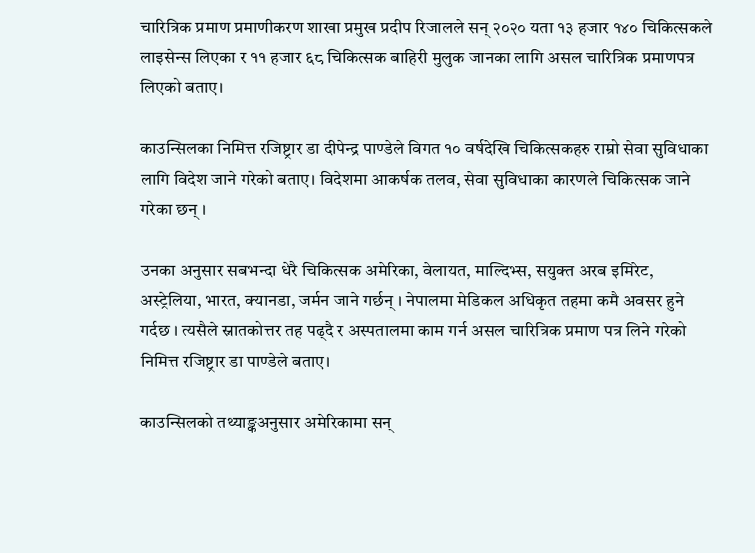चारित्रिक प्रमाण प्रमाणीकरण शाखा प्रमुख प्रदीप रिजालले सन् २०२० यता १३ हजार १४० चिकित्सकले लाइसेन्स लिएका र ११ हजार ६८ चिकित्सक बाहिरी मुलुक जानका लागि असल चारित्रिक प्रमाणपत्र लिएको बताए।

काउन्सिलका निमित्त रजिष्ट्रार डा दीपेन्द्र पाण्डेले विगत १० वर्षदेखि चिकित्सकहरु राम्रो सेवा सुविधाका लागि विदेश जाने गरेको बताए। विदेशमा आकर्षक तलव, सेवा सुविधाका कारणले चिकित्सक जाने गरेका छन् ।

उनका अनुसार सबभन्दा धेरै चिकित्सक अमेरिका, वेलायत, माल्दिभ्स, सयुक्त अरब इमिरेट, अस्ट्रेलिया, भारत, क्यानडा, जर्मन जाने गर्छन् । नेपालमा मेडिकल अधिकृत तहमा कमै अवसर हुने गर्दछ । त्यसैले स्नातकोत्तर तह पढ्दै र अस्पतालमा काम गर्न असल चारित्रिक प्रमाण पत्र लिने गरेको निमित्त रजिष्ट्रार डा पाण्डेले बताए।

काउन्सिलको तथ्याङ्कअनुसार अमेरिकामा सन्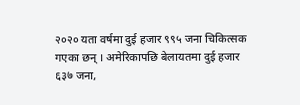२०२० यता वर्षमा दुई हजार ९९५ जना चिकित्सक गएका छन् । अमेरिकापछि बेलायतमा दुई हजार ६३७ जना,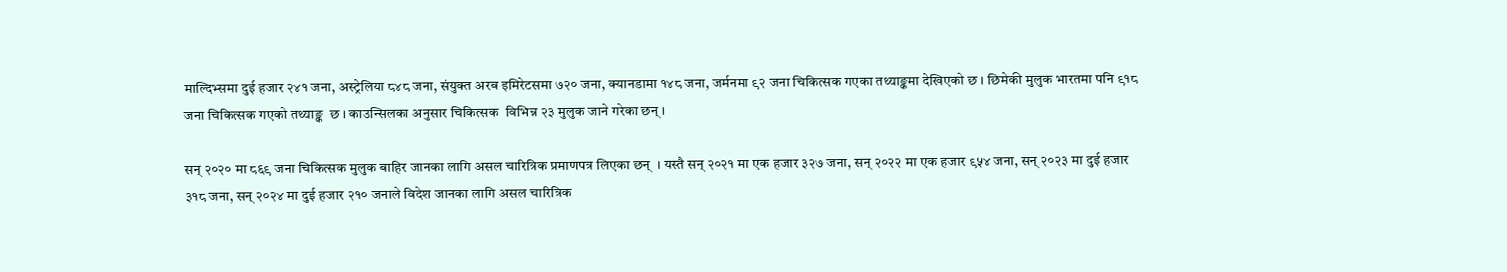माल्दिभ्समा दुई हजार २४१ जना, अस्ट्रेलिया ८४८ जना, संयुक्त अरब इमिरेटसमा ७२० जना, क्यानडामा १४८ जना, जर्मनमा ९२ जना चिकित्सक गएका तथ्याङ्कमा देखिएको छ । छिमेकी मुलुक भारतमा पनि ९१८ जना चिकित्सक गएको तथ्याङ्क  छ । काउन्सिलका अनुसार चिकित्सक  विभिन्न २३ मुलुक जाने गरेका छन् ।

सन् २०२० मा ८६९ जना चिकित्सक मुलुक बाहिर जानका लागि असल चारित्रिक प्रमाणपत्र लिएका छन्  । यस्तै सन् २०२१ मा एक हजार ३२७ जना, सन् २०२२ मा एक हजार ९५४ जना, सन् २०२३ मा दुई हजार ३१८ जना, सन् २०२४ मा दुई हजार २१० जनाले विदेश जानका लागि असल चारित्रिक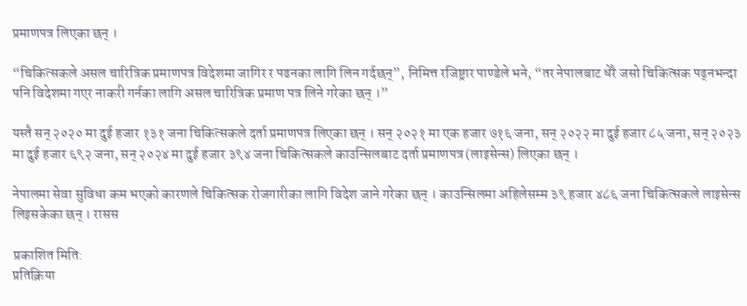प्रमाणपत्र लिएका छन् ।

“चिकित्सकले असल चारित्रिक प्रमाणपत्र विदेशमा जागिर र पढनका लागि लिन गर्दछन्”, निमित्त रजिष्ट्रार पाण्डेले भने, “तर नेपालबाट धेरै जसो चिकित्सक पढ्नभन्दा पनि विदेशमा गएर नाकरी गर्नका लागि असल चारित्रिक प्रमाण पत्र लिने गरेका छन् ।”

यस्तै सन् २०२० मा दुई हजार १३१ जना चिकित्सकले दर्ता प्रमाणपत्र लिएका छन् । सन् २०२१ मा एक हजार ७१६ जना, सन् २०२२ मा दुई हजार ८५ जना, सन् २०२३ मा दुई हजार ६९२ जना, सन् २०२४ मा दुई हजार ३९४ जना चिकित्सकले काउन्सिलबाट दर्ता प्रमाणपत्र (लाइसेन्स) लिएका छन् ।

नेपालमा सेवा सुविधा कम भएको कारणले चिकित्सक रोजगारीका लागि विदेश जाने गरेका छन् । काउन्सिलमा अहिलेसम्म ३९ हजार ४८६ जना चिकित्सकले लाइसेन्स लिइसकेका छन् । रासस

प्रकाशित मिति:
प्रतिक्रिया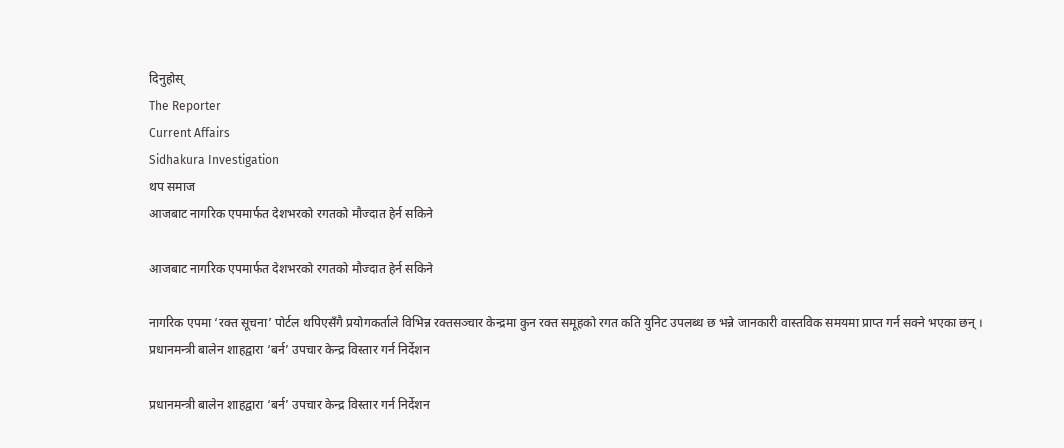दिनुहोस्
The Reporter
Current Affairs
Sidhakura Investigation
थप समाज
आजबाट नागरिक एपमार्फत देशभरको रगतको मौज्दात हेर्न सकिने

आजबाट नागरिक एपमार्फत देशभरको रगतको मौज्दात हेर्न सकिने

नागरिक एपमा ‘रक्त सूचना’ पोर्टल थपिएसँगै प्रयोगकर्ताले विभिन्न रक्तसञ्चार केन्द्रमा कुन रक्त समूहको रगत कति युनिट उपलब्ध छ भन्ने जानकारी वास्तविक समयमा प्राप्त गर्न सक्ने भएका छन् ।
प्रधानमन्त्री बालेन शाहद्वारा ‘बर्न’ उपचार केन्द्र विस्तार गर्न निर्देशन

प्रधानमन्त्री बालेन शाहद्वारा ‘बर्न’ उपचार केन्द्र विस्तार गर्न निर्देशन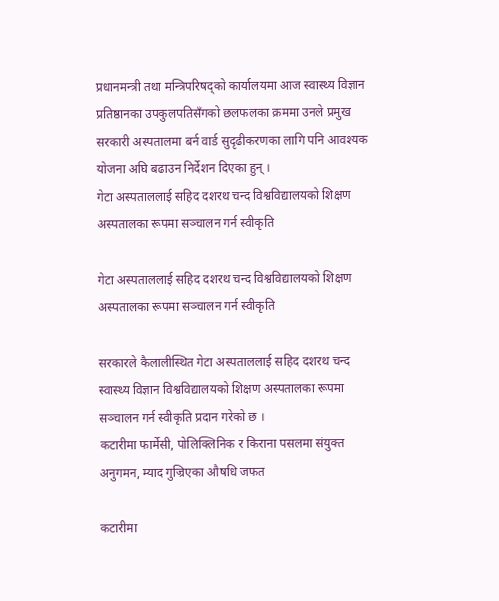प्रधानमन्त्री तथा मन्त्रिपरिषद्को कार्यालयमा आज स्वास्थ्य विज्ञान प्रतिष्ठानका उपकुलपतिसँगको छलफलका क्रममा उनले प्रमुख सरकारी अस्पतालमा बर्न वार्ड सुदृढीकरणका लागि पनि आवश्यक योजना अघि बढाउन निर्देशन दिएका हुन् ।
गेटा अस्पताललाई सहिद दशरथ चन्द विश्वविद्यालयको शिक्षण अस्पतालका रूपमा सञ्चालन गर्न स्वीकृति

गेटा अस्पताललाई सहिद दशरथ चन्द विश्वविद्यालयको शिक्षण अस्पतालका रूपमा सञ्चालन गर्न स्वीकृति

सरकारले कैलालीस्थित गेटा अस्पताललाई सहिद दशरथ चन्द स्वास्थ्य विज्ञान विश्वविद्यालयको शिक्षण अस्पतालका रूपमा सञ्चालन गर्न स्वीकृति प्रदान गरेको छ ।
कटारीमा फार्मेसी, पोलिक्लिनिक र किराना पसलमा संयुक्त अनुगमन, म्याद गुज्रिएका औषधि जफत

कटारीमा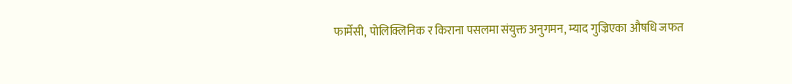फार्मेसी, पोलिक्लिनिक र किराना पसलमा संयुक्त अनुगमन, म्याद गुज्रिएका औषधि जफत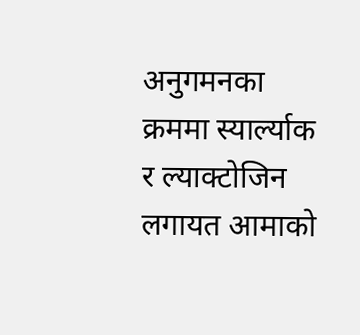अनुगमनका क्रममा स्यार्ल्याक र ल्याक्टोजिन लगायत आमाको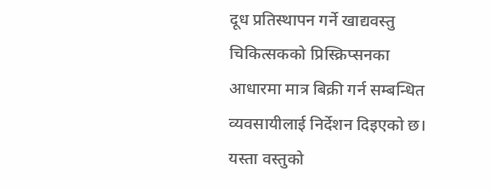दूध प्रतिस्थापन गर्ने खाद्यवस्तु चिकित्सकको प्रिस्क्रिप्सनका आधारमा मात्र बिक्री गर्न सम्बन्धित व्यवसायीलाई निर्देशन दिइएको छ। यस्ता वस्तुको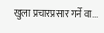खुला प्रचारप्रसार गर्ने वा...